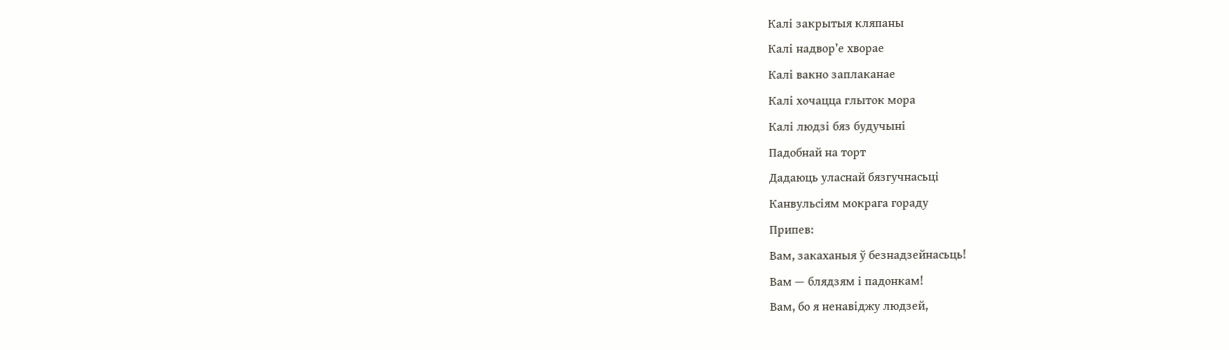Калі закрытыя кляпаны
Калі надвор’е хворае
Калі вакно заплаканае
Калі хочацца глыток мора
Калі людзі бяз будучыні
Падобнай на торт
Дадаюць уласнай бязгучнасьці
Канвульсіям мокрага гораду
Припев:
Вам, закаханыя ў безнадзейнасьць!
Вам — блядзям і падонкам!
Вам, бо я ненавіджу людзей,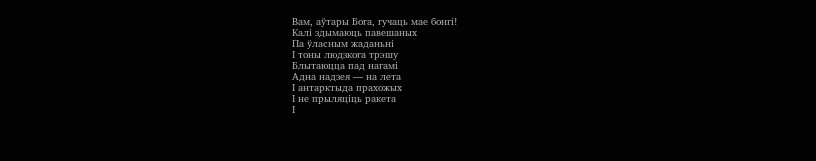Вам, аўтары Бога, гучаць мае бонгі!
Калі здымаюць павешаных
Па ўласным жаданьні
І тоны людзкога трэшу
Блытаюцца пад нагамі
Адна надзея — на лета
І антарктыда прахожых
І не прыляціць ракета
І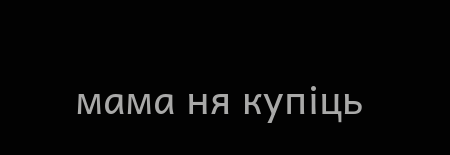мама ня купіць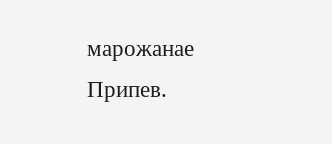марожанае
Припев.